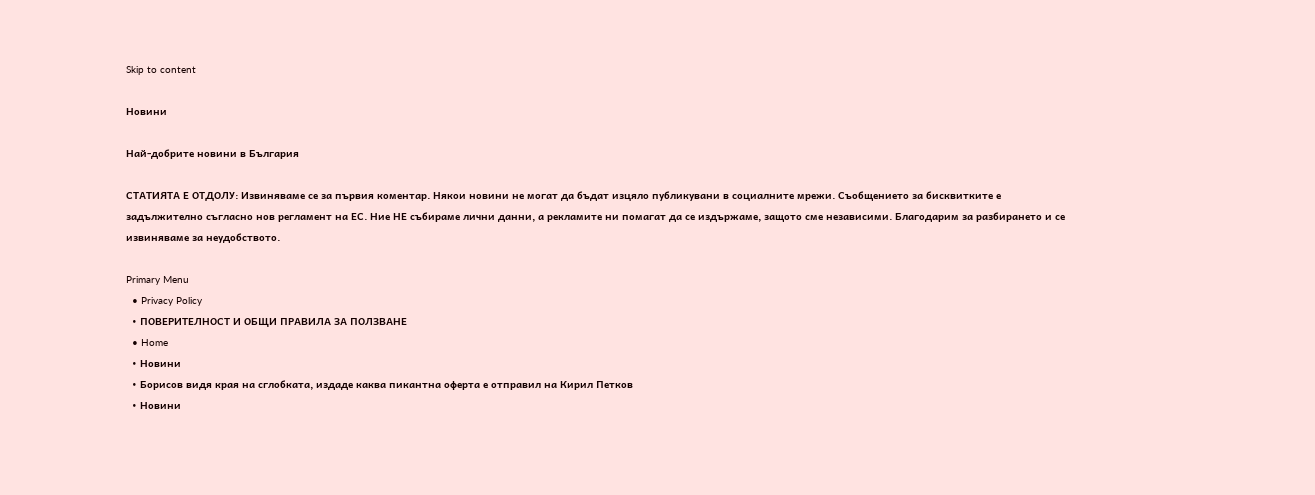Skip to content

Новини

Най-добрите новини в България

СТАТИЯТА Е ОТДОЛУ: Извиняваме се за първия коментар. Някои новини не могат да бъдат изцяло публикувани в социалните мрежи. Съобщението за бисквитките е задължително съгласно нов регламент на ЕС. Ние НЕ събираме лични данни, а рекламите ни помагат да се издържаме, защото сме независими. Благодарим за разбирането и се извиняваме за неудобството.

Primary Menu
  • Privacy Policy
  • ПОВЕРИТЕЛНОСТ И ОБЩИ ПРАВИЛА ЗА ПОЛЗВАНЕ
  • Home
  • Новини
  • Борисов видя края на сглобката, издаде каква пикантна оферта е отправил на Кирил Петков
  • Новини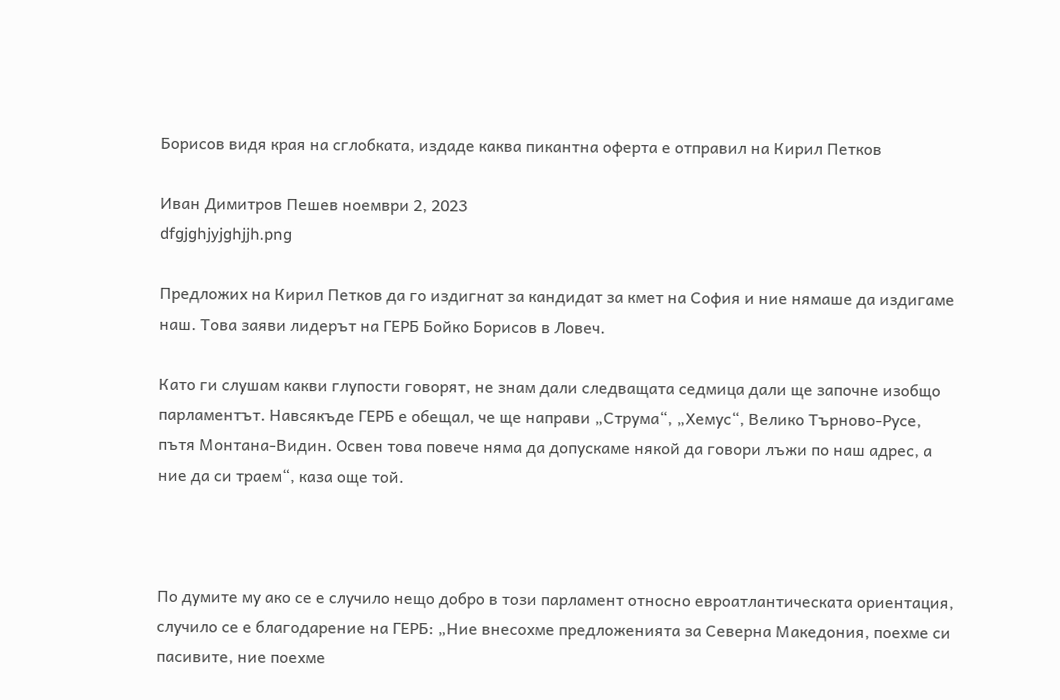Борисов видя края на сглобката, издаде каква пикантна оферта е отправил на Кирил Петков

Иван Димитров Пешев ноември 2, 2023
dfgjghjyjghjjh.png

Предложих на Кирил Петков да го издигнат за кандидат за кмет на София и ние нямаше да издигаме наш. Това заяви лидерът на ГЕРБ Бойко Борисов в Ловеч.

Като ги слушам какви глупости говорят, не знам дали следващата седмица дали ще започне изобщо парламентът. Навсякъде ГЕРБ е обещал, че ще направи „Струма“, „Хемус“, Велико Търново-Русе, пътя Монтана-Видин. Освен това повече няма да допускаме някой да говори лъжи по наш адрес, а ние да си траем“, каза още той.



По думите му ако се е случило нещо добро в този парламент относно евроатлантическата ориентация, случило се е благодарение на ГЕРБ: „Ние внесохме предложенията за Северна Македония, поехме си пасивите, ние поехме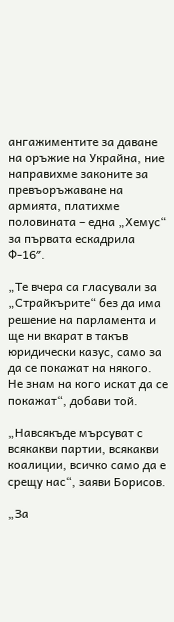ангажиментите за даване на оръжие на Украйна, ние направихме законите за превъоръжаване на армията, платихме половината – една „Хемус“ за първата ескадрила Ф-16″.

„Те вчера са гласували за „Страйкърите“ без да има решение на парламента и ще ни вкарат в такъв юридически казус, само за да се покажат на някого. Не знам на кого искат да се покажат“, добави той.

„Навсякъде мърсуват с всякакви партии, всякакви коалиции, всичко само да е срещу нас“, заяви Борисов.

„За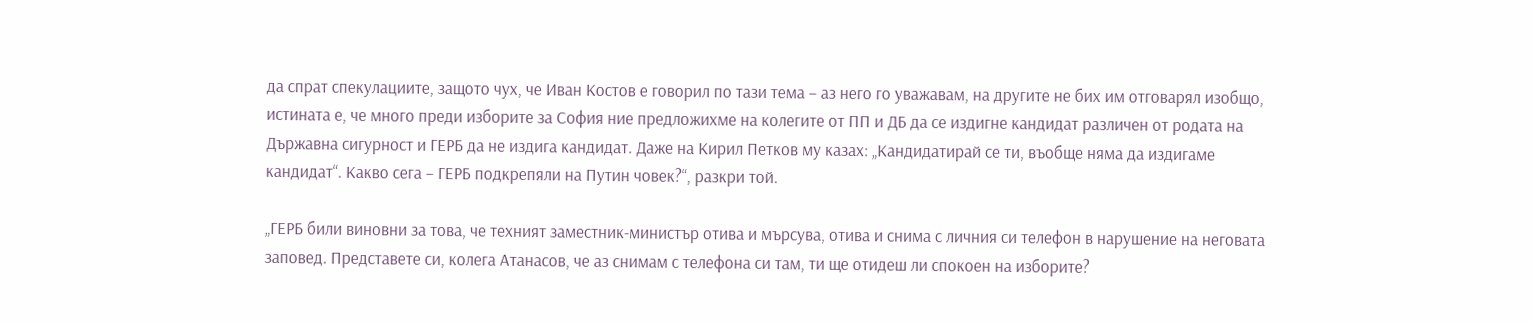да спрат спекулациите, защото чух, че Иван Костов е говорил по тази тема – аз него го уважавам, на другите не бих им отговарял изобщо, истината е, че много преди изборите за София ние предложихме на колегите от ПП и ДБ да се издигне кандидат различен от родата на Държавна сигурност и ГЕРБ да не издига кандидат. Даже на Кирил Петков му казах: „Кандидатирай се ти, въобще няма да издигаме кандидат“. Какво сега – ГЕРБ подкрепяли на Путин човек?“, разкри той.

„ГЕРБ били виновни за това, че техният заместник-министър отива и мърсува, отива и снима с личния си телефон в нарушение на неговата заповед. Представете си, колега Атанасов, че аз снимам с телефона си там, ти ще отидеш ли спокоен на изборите?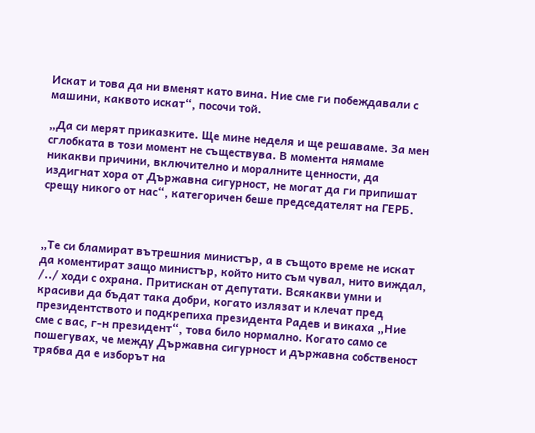Искат и това да ни вменят като вина. Ние сме ги побеждавали с машини, каквото искат“, посочи той.

„Да си мерят приказките. Ще мине неделя и ще решаваме. За мен сглобката в този момент не съществува. В момента нямаме никакви причини, включително и моралните ценности, да издигнат хора от Държавна сигурност, не могат да ги припишат срещу никого от нас“, категоричен беше председателят на ГЕРБ.



„Те си бламират вътрешния министър, а в същото време не искат да коментират защо министър, който нито съм чувал, нито виждал, /../ ходи с охрана. Притискан от депутати. Всякакви умни и красиви да бъдат така добри, когато излязат и клечат пред президентството и подкрепиха президента Радев и викаха „Ние сме с вас, г-н президент“, това било нормално. Когато само се пошегувах, че между Държавна сигурност и държавна собственост трябва да е изборът на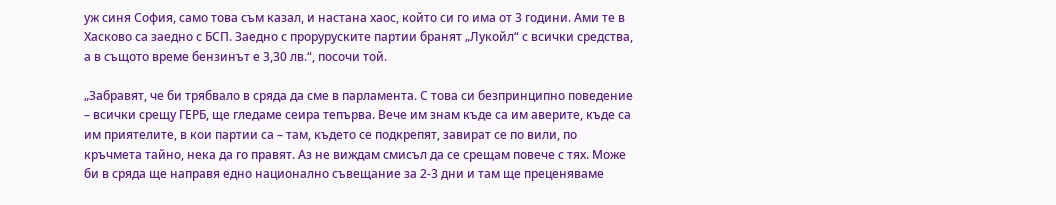уж синя София, само това съм казал, и настана хаос, който си го има от 3 години. Ами те в Хасково са заедно с БСП. Заедно с проруруските партии бранят „Лукойл“ с всички средства, а в същото време бензинът е 3,30 лв.“, посочи той.

„Забравят, че би трябвало в сряда да сме в парламента. С това си безпринципно поведение – всички срещу ГЕРБ, ще гледаме сеира тепърва. Вече им знам къде са им аверите, къде са им приятелите, в кои партии са – там, където се подкрепят, завират се по вили, по кръчмета тайно, нека да го правят. Аз не виждам смисъл да се срещам повече с тях. Може би в сряда ще направя едно национално съвещание за 2-3 дни и там ще преценяваме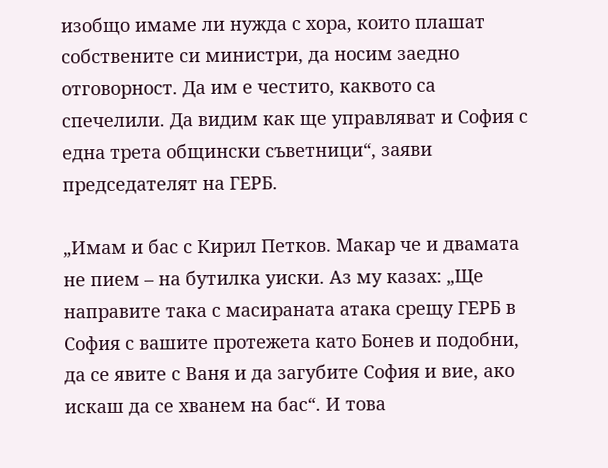изобщо имаме ли нужда с хора, които плашат собствените си министри, да носим заедно отговорност. Да им е честито, каквото са спечелили. Да видим как ще управляват и София с една трета общински съветници“, заяви председателят на ГЕРБ.

„Имам и бас с Кирил Петков. Макар че и двамата не пием – на бутилка уиски. Аз му казах: „Ще направите така с масираната атака срещу ГЕРБ в София с вашите протежета като Бонев и подобни, да се явите с Ваня и да загубите София и вие, ако искаш да се хванем на бас“. И това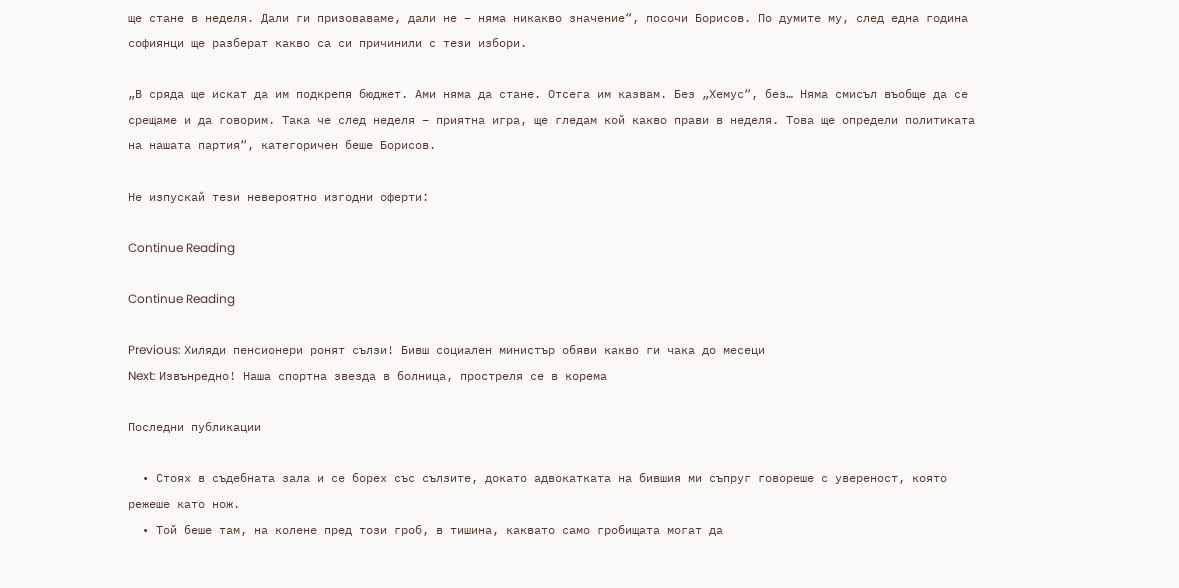ще стане в неделя. Дали ги призоваваме, дали не – няма никакво значение“, посочи Борисов. По думите му, след една година софиянци ще разберат какво са си причинили с тези избори.

„В сряда ще искат да им подкрепя бюджет. Ами няма да стане. Отсега им казвам. Без „Хемус“, без… Няма смисъл въобще да се срещаме и да говорим. Така че след неделя – приятна игра, ще гледам кой какво прави в неделя. Това ще определи политиката на нашата партия“, категоричен беше Борисов.

Не изпускай тези невероятно изгодни оферти:

Continue Reading

Continue Reading

Previous: Хиляди пенсионери ронят сълзи! Бивш социален министър обяви какво ги чака до месеци
Next: Извънредно! Наша спортна звезда в болница, простреля се в корема

Последни публикации

  • Стоях в съдебната зала и се борех със сълзите, докато адвокатката на бившия ми съпруг говореше с увереност, която режеше като нож.
  • Той беше там, на колене пред този гроб, в тишина, каквато само гробищата могат да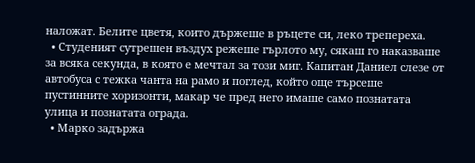наложат. Белите цветя, които държеше в ръцете си, леко трепереха.
  • Студеният сутрешен въздух режеше гърлото му, сякаш го наказваше за всяка секунда, в която е мечтал за този миг. Капитан Даниел слезе от автобуса с тежка чанта на рамо и поглед, който още търсеше пустинните хоризонти, макар че пред него имаше само познатата улица и познатата ограда.
  • Марко задържа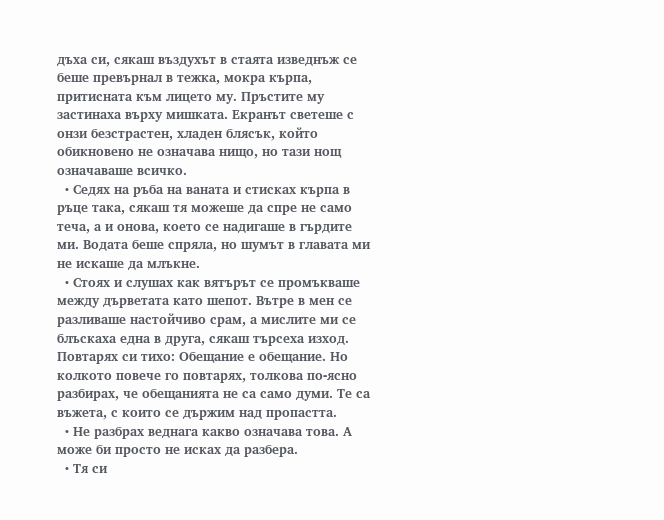дъха си, сякаш въздухът в стаята изведнъж се беше превърнал в тежка, мокра кърпа, притисната към лицето му. Пръстите му застинаха върху мишката. Екранът светеше с онзи безстрастен, хладен блясък, който обикновено не означава нищо, но тази нощ означаваше всичко.
  • Седях на ръба на ваната и стисках кърпа в ръце така, сякаш тя можеше да спре не само теча, а и онова, което се надигаше в гърдите ми. Водата беше спряла, но шумът в главата ми не искаше да млъкне.
  • Стоях и слушах как вятърът се промъкваше между дърветата като шепот. Вътре в мен се разливаше настойчиво срам, а мислите ми се блъскаха една в друга, сякаш търсеха изход. Повтарях си тихо: Обещание е обещание. Но колкото повече го повтарях, толкова по-ясно разбирах, че обещанията не са само думи. Те са въжета, с които се държим над пропастта.
  • Не разбрах веднага какво означава това. А може би просто не исках да разбера.
  • Тя си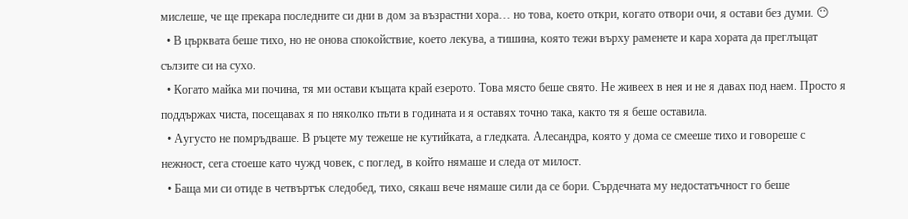мислеше, че ще прекара последните си дни в дом за възрастни хора… но това, което откри, когато отвори очи, я остави без думи. 😶
  • В църквата беше тихо, но не онова спокойствие, което лекува, а тишина, която тежи върху раменете и кара хората да преглъщат сълзите си на сухо.
  • Когато майка ми почина, тя ми остави къщата край езерото. Това място беше свято. Не живеех в нея и не я давах под наем. Просто я поддържах чиста, посещавах я по няколко пъти в годината и я оставях точно така, както тя я беше оставила.
  • Аугусто не помръдваше. В ръцете му тежеше не кутийката, а гледката. Алесандра, която у дома се смееше тихо и говореше с нежност, сега стоеше като чужд човек, с поглед, в който нямаше и следа от милост.
  • Баща ми си отиде в четвъртък следобед, тихо, сякаш вече нямаше сили да се бори. Сърдечната му недостатъчност го беше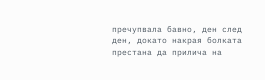пречупвала бавно, ден след ден, докато накрая болката престана да прилича на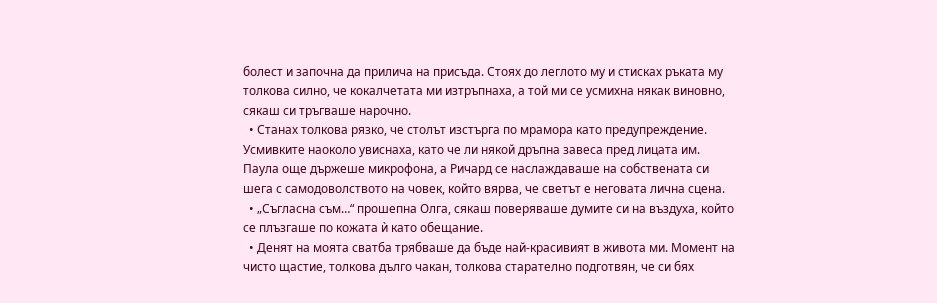болест и започна да прилича на присъда. Стоях до леглото му и стисках ръката му толкова силно, че кокалчетата ми изтръпнаха, а той ми се усмихна някак виновно, сякаш си тръгваше нарочно.
  • Станах толкова рязко, че столът изстърга по мрамора като предупреждение. Усмивките наоколо увиснаха, като че ли някой дръпна завеса пред лицата им. Паула още държеше микрофона, а Ричард се наслаждаваше на собствената си шега с самодоволството на човек, който вярва, че светът е неговата лична сцена.
  • „Съгласна съм…“ прошепна Олга, сякаш поверяваше думите си на въздуха, който се плъзгаше по кожата ѝ като обещание.
  • Денят на моята сватба трябваше да бъде най-красивият в живота ми. Момент на чисто щастие, толкова дълго чакан, толкова старателно подготвян, че си бях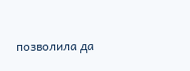позволила да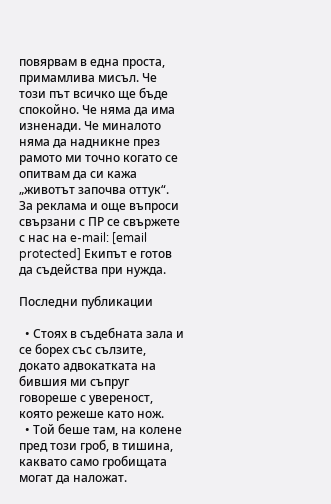повярвам в една проста, примамлива мисъл. Че този път всичко ще бъде спокойно. Че няма да има изненади. Че миналото няма да надникне през рамото ми точно когато се опитвам да си кажа „животът започва оттук“.
За реклама и още въпроси свързани с ПР се свържете с нас на e-mail: [email protected] Екипът е готов да съдейства при нужда.

Последни публикации

  • Стоях в съдебната зала и се борех със сълзите, докато адвокатката на бившия ми съпруг говореше с увереност, която режеше като нож.
  • Той беше там, на колене пред този гроб, в тишина, каквато само гробищата могат да наложат.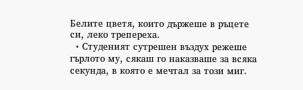Белите цветя, които държеше в ръцете си, леко трепереха.
  • Студеният сутрешен въздух режеше гърлото му, сякаш го наказваше за всяка секунда, в която е мечтал за този миг.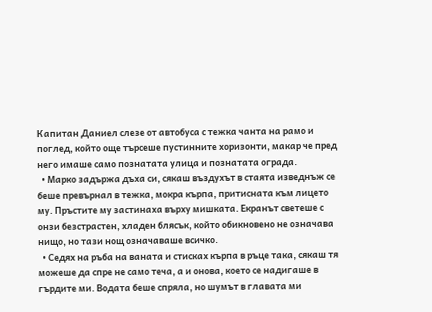Капитан Даниел слезе от автобуса с тежка чанта на рамо и поглед, който още търсеше пустинните хоризонти, макар че пред него имаше само познатата улица и познатата ограда.
  • Марко задържа дъха си, сякаш въздухът в стаята изведнъж се беше превърнал в тежка, мокра кърпа, притисната към лицето му. Пръстите му застинаха върху мишката. Екранът светеше с онзи безстрастен, хладен блясък, който обикновено не означава нищо, но тази нощ означаваше всичко.
  • Седях на ръба на ваната и стисках кърпа в ръце така, сякаш тя можеше да спре не само теча, а и онова, което се надигаше в гърдите ми. Водата беше спряла, но шумът в главата ми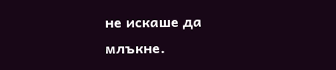не искаше да млъкне.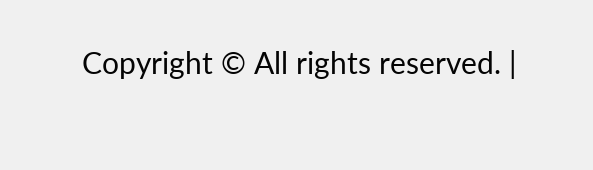Copyright © All rights reserved. |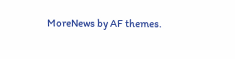MoreNews by AF themes.